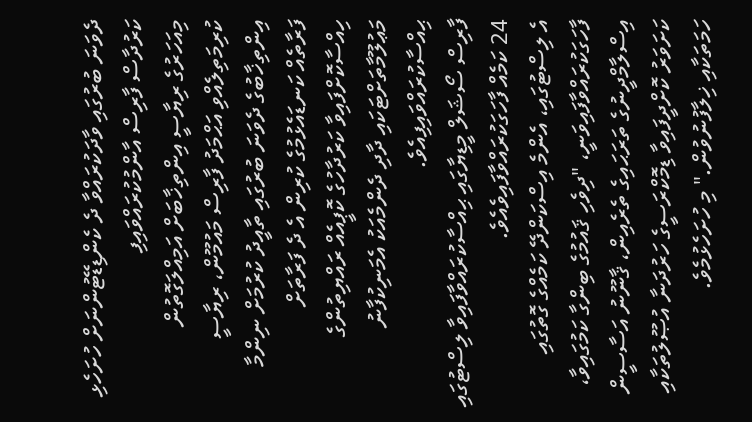ދެވަނަ ބުރުގައި ވާދަކުރައްވާ ދެ ކެންޑިޑޭޓުންނަށް ހުށަހެޅި ކަރުދާސް ފާރިސް އާންމުކުރައްވައިފި
މިއަހަރުގެ ރިޔާސީ އިންތިޚާބަށް އަމިއްލަގޮތުން ކުރިމަތިލެއްވި އަޙްމަދު ފާރިސް މައުމޫން، ރިޔާސީ އިންތިޚާބުގެ ދެވަނަ ބުރުގައި ތާއީދު ކުރުމަށް ނިންމާ ފަރާތެއް ކަނޑައެޅުމުގެ ކުރިން އެ ދެ ފަރާތަށް ހިއްސާކޮށްފައިވާ ކަރުދާހުގެ ކޮޕީއެއް ރައްޔިތުންގެ މަޢުލޫމާތަށްޓަކައި ދާދި ދެންމެއަކު އެމަނިކުފާނު ޙިއްސާކުރައްވައިފިއެވެ.
ފާރިސް ސޯޝަލް މީޑިޔާގައި ޙިއްސާކުރައްވާފައިވާ ލިސްޓުގައި 24 ކަމެއް ފާހަގަކުރައްވާފައިވެއެވެ.
އެ ލިސްޓުގައި، އެންމެ އިސްކަންދޭ ކަމެއްގެ ގޮތުގައި ފާހަގަކުރައްވާފައިވަނީ، "ދިވެހި ޤައުމުގެ ބިންގާ ކަމުގައިވާ، އިސްލާމްދީނުގެ ތަރަޙައިގެ ތެރެއިން، ޤާނޫނު އަސާސީން ކަށަވަރު ކޮށްދީފައިވާ ޑިމޮކްރަސީގެ ހަރުދަނާ އުޞޫލުތަކާއި ހަމަތަކާއި ޚިލާފުނުވުން." މި ހުށަހެޅުމެވެ.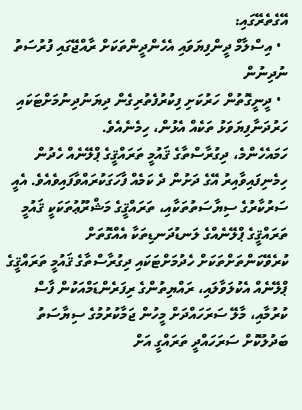އޭގެތެރޭގައި:
  • އިސްލާމް ދީންފިޔަވައި އެހެންދީންތަކަށް ރާއްޖޭގައި ފުރުސަތު ނުދިނުން
  • ދީނީގޮތުން ހަރުކަށި ފިކުރުފެތުރިގެން ދިޔަނުދިނުމަށްޓަކައި ހަރުދަނާފިޔަވަޅު ތަކެއް އެޅުން، ހިމެނެއެވެ.
ހަމައެހެންމެ، ދިގުރާސްތާގެ ޤައުމީ ތަރައްޤީގެ ޕްލޭނެއް ހެދުން ހިމެނިފައިވާއިރު އޭގެ ދަށުން ދެ ކަމެއް ފާހަގަކުރައްވާފައިވެއެވެ. އެއީ ސަރުކާރުގެ ސިޔާސަތުތަކާއި، ތަރައްޤީގެ މަޝްރޫޢުތަކަކީ ޤައުމީ ތަރައްޤީގެ ޕްލޭނެއްގެ ލަނޑުދަނޑިތަކާ އެއްގޮތަށް ކުރެވޭކަންތަށްތަކަށް ހެދުމަށްޓަކައި ދިގުރާސްތާގެ ޤައުމީ ތަރައްޤީގެ ޕްލޭނެއް އެކުލަވާލައި، ރައްޔިތުންގެ ރިފަރެންޑަމްއަކުން ފާސް ކުރުމާއި، މާލޭ ސަރަހައްދަށް މީހުން ޖަމާކުރުމުގެ ސިޔާސަތު ބަދުލުކޮށް ސަރަހައްދީ ތަރައްގީ އަށް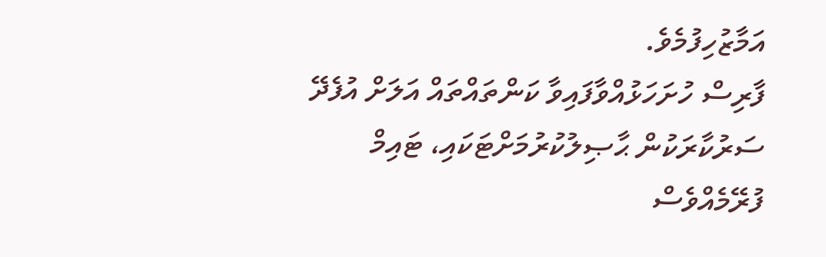އަމާޒުހިފުމެވެ.
ފާރިސް ހުށަހަޅުއްވާފައިވާ ކަންތައްތައް އަލަށް އުފެދޭ ސަރުކާރަކުން ޙާޞިލުކުރުމަށްޓަކައި، ޓައިމް ފުރޭމެއްވެސް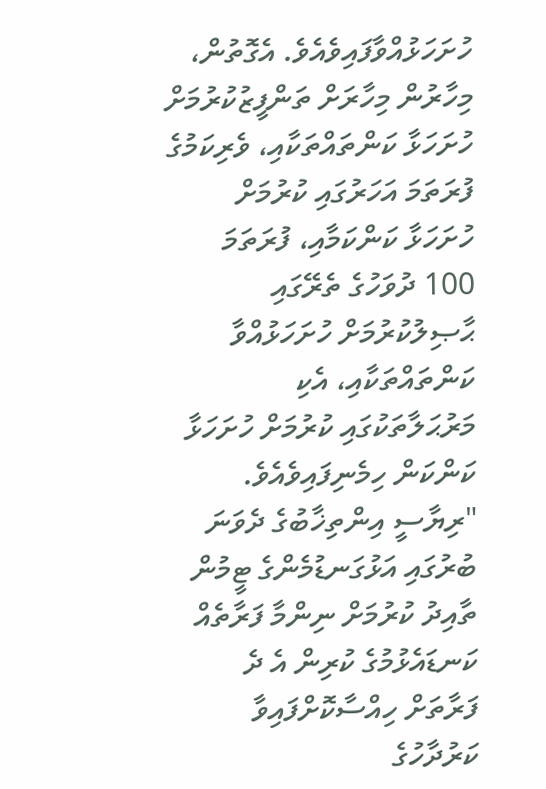ހުށަހަޅުއްވާފައިވެއެވެ. އެގޮތުން، މިހާރުން މިހާރަށް ތަންފީޒުކުރުމަށް ހުށަހަޅާ ކަންތައްތަކާއި، ވެރިކަމުގެ ފުރަތަމަ އަހަރުގައި ކުރުމަށް ހުށަހަޅާ ކަންކަމާއި، ފުރަތަމަ 100 ދުވަހުގެ ތެރޭގައި ޙާޞިލުކުރުމަށް ހުށަހަޅުއްވާ ކަންތައްތަކާއި، އެކި މަރުޙަލާތަކުގައި ކުރުމަށް ހުށަހަޅާ ކަންކަން ހިމެނިފައިވެއެވެ.
"ރިޔާސީ އިންތިޚާބުގެ ދެވަނަ ބުރުގައި އަޅުގަނޑުމެންގެ ޓީމުން ތާއިދު ކުރުމަށް ނިންމާ ފަރާތެއް ކަނޑައެޅުމުގެ ކުރިން އެ ދެ ފަރާތަށް ހިއްސާކޮށްފައިވާ ކަރުދާހުގެ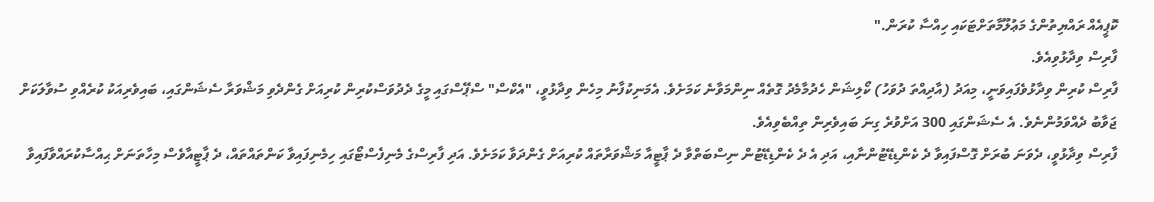ކޮޕީއެއް ރައްޔިތުންގެ މަޢުލޫމާތަށްޓަކައި ހިއްސާ ކުރަން."
ފާރިސް ވިދާޅުވިއެވެ.
ފާރިސް ކުރިން ވިދާޅުވެފައިވަނީ، މިއަދު (އާދިއްތަ ދުވަހު) ކޯލިޝަން ހެދުމާމެދު ގޮތެއް ނިންމަވާނެ ކަމަށެވެ. އެމަނިކުފާނު މިހެން ވިދާޅުވީ، "އެކްސް" ސްޕޭސްގައި މީގެ ދެދުވަސްކުރިން ކުރިއަށް ގެންދެވި މަޝްވަރާ ސެޝަންގައި، ބައިވެރިއަކު ކުރެއްވި ސުވާލަކަށް ޖަވާބު ދެއްވަމުންނެވެ. އެ ސެޝަންގައި 300 އަށްވުރެ ގިނަ ބައިވެރިން ތިއްބެވިއެވެ.
ފާރިސް ވިދާޅުވީ، ދެވަނަ ބުރަށް ގޮސްފައިވާ ދެ ކެންޑިޑޭޓުންނާއި، އަދި އެ ދެ ކެންޑިޑޭޓުން ނިސްބަތްވާ ދެ ޕާޓީއާ މަޝްވަރާތައް ކުރިއަށް ގެންދަވާ ކަމަށެވެ. އަދި ފާރިސްގެ މެނިފެސްޓޯގައި ހިމެނިފައިވާ ކަންތައްތައް، ދެ ޕާޓީއާވެސް މިހާތަނަށް ޙިއްސާކުރައްވާފައިވާ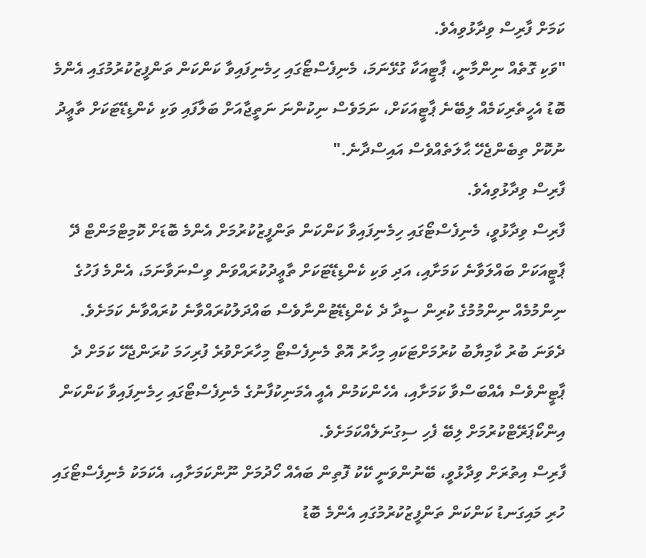ކަމަށް ފާރިސް ވިދާޅުވިއެވެ.
"ވަކި ގޮތެއް ނިންމާނީ، ޕާޓީއަކާ ގުޅޭނަމަ، މެނިފެސްޓޯގައި ހިމެނިފައިވާ ކަންކަން ތަންފީޒުކުރުމުގައި އެންމެ ބޮޑު އެހީތެރިކަމެއް ލިބޭނެ ޕާޓީއަކަށް، ނަމަވެސް ނިކުންނަ ނަތީޖާއަށް ބަލާފައި ވަކި ކެންޑިޑޭޓަކަށް ތާޢީދު ނުކޮށް ތިބެންޖެހޭ ޙާލަތެއްވެސް އައިސްދާނެ."
ފާރިސް ވިދާޅުވިއެވެ.
ފާރިސް ވިދާޅުވީ، މެނިފެސްޓޯގައި ހިމެނިފައިވާ ކަންކަން ތަންފީޒުކުރުމަށް އެންމެ ބޮޑަށް ކޮމިޓްމަންޓް ދޭ ޕާޓީއަކަށް ބައްލަވާނެ ކަމަށާއި، އަދި ވަކި ކެންޑިޑޭޓަކަށް ތާޢީދުކުރައްވަން ވިސްނަވާނަމަ، އެންމެ ފަހުގެ ނިންމުމެއް ނިންމުމުގެ ކުރިން ސީދާ ދެ ކެންޑިޑޭޓުންނާވެސް ބައްދަލުކުރައްވާނެ ކުރައްވާނެ ކަމަށެވެ.
ދެވަނަ ބުރު ކާމިޔާބު ކުރުމަށްޓަކައި މިހާރު އޮތް މެނިފެސްޓޯ މިހާރަށްވުރެ ފުރިހަމަ ކުރަންޖެހޭ ކަމަށް ދެ ޕާޓީންވެސް އެއްބަސްވާ ކަމަށާއި، އެހެންކަމުން އެއީ އެމަނިކުފާނުގެ މެނިފެސްޓޯގައި ހިމެނިފައިވާ ކަންކަން އިންކޯޕަރޭޓްކުރުމަށް ލިބޭ ފެހި ސިގުނަލެއްކަމަށެވެ.
ފާރިސް އިތުރަށް ވިދާޅުވީ، ބޭނުންވަނީ ކޭކު ފޮތިން ބައެއް ހޯދުމަށް ނޫންކަމަށާއި، އެކަމަކު މެނިފެސްޓޯގައި ހުރި މައިގަނޑު ކަންކަން ތަންފީޒުކުރުމުގައި އެންމެ ބޮޑު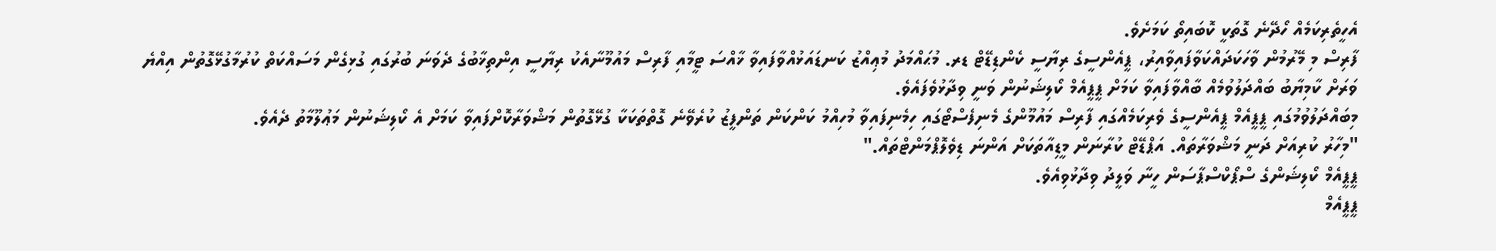އެހީތެރިކަމެއް ހޯދޭނެ ގޮތަކީ ކޮބައިތޯ ކަމަށެވެ.
ފާރިސް މި މޭރުމުން ވާހަކަދައްކަވާފައިވާއިރު، ޕީއެންސީގެ ރިޔާސީ ކެންޑިޑޭޓް ޑރ. މުޙައްމަދު މުޢިއްޒު ކަނޑައަޅުއްވާފައިވާ ޚާއްސަ ޓީމާއި ފާރިސް މައުމޫނާއެކު ރިޔާސީ އިންތިޚާބުގެ ދެވަނަ ބުރުގައި ގުޅިގެން މަސައްކަތް ކުރުމާގުޅޭގޮތުން އިއްޔެ ވަރަށް ކާމިޔާބު ބައްދަލުވުމެއް ބާއްވާފައިވާ ކަމަށް ޕީޕީއެމް ކޯލިޝަނުން ވަނީ ވިދާޅުވެފައެވެ.
މިބައްދަލުވުމުގައި ޕީޕީއެމް ޕީއެންސީގެ ވެރިކަމެއްގައި ފާރިސް މައުމޫންގެ މެނިފެސްޓޯގައި ހިމެނިފައިވާ މުހިއްމު ކަންކަން ތަންފީޒު ކުރެވޭނެ ގޮތްތަކަކާ ގުޅޭގޮތުން މަޝްވަރާކޮށްފައިވާ ކަމަށް އެ ކޯލިޝަނުން މަޢުލޫމާތު ދެއެވެ.
"މިހާރު ކުރިއަށް ދަނީ މަޝްވަރާތައް. އަޕްޑޭޓް ކުރާނަން މީޑިއާތަކަށް އަންނަ ޑިވެލޮޕްމަންޓްތައް."
ޕީޕީއެމް ކޯލިޝަންގެ ސްޕޯކްސްޕާސަން ހީނާ ވަލީދު ވިދާޅުވިއެވެ.
ޕީޕީއެމް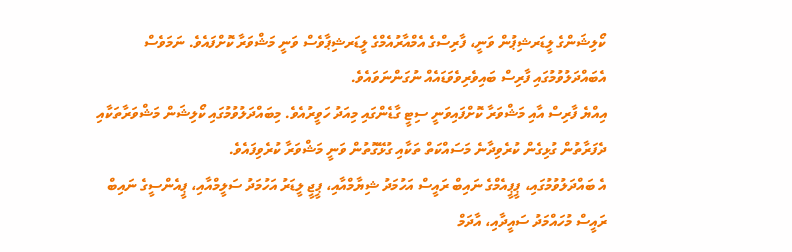ކޯލިޝަންގެ ލީޑަރޝިޕުން ވަނީ، ފާރިސްގެ އެމްއާރުއެމްގެ ލީޑަރޝިޕާވެސް ވަނީ މަޝްވަރާ ކޮށްފައެވެ. ނަމަވެސް އެބައްދަލުވުމުގައި ފާރިސް ބައިވެރިވެވަޑައެއް ނުގަންނަވައެވެ.
އިއްޔެ ފާރިސް އާއި މަޝްވަރާ ކޮށްފައިވަނީ ސިޓީ ގާޑެންގައި މިއަދު ހަވީރުއެވެ. މިބައްދަލުވުމުގައި ކޯލިޝަން މަޝްވަރާތަކާއި ދެފަރާތުން ގުޅިގެން ކުރެވިދާނެ މަސައްކަތް ތަކާއި ގުޅޭގޮތުން ވަނީ މަޝްވަރާ ކުރެވިފައެވެ.
އެ ބައްދަލުވުމުގައި، ޕީޕީއެމްގެ ނައިބް ރައީސް އަހުމަދު ޝިޔާމްއާއި، ޕީޖީ ލީޑަރު އަހުމަދު ސަލީމްއާއި، ޕީއެންސީގެ ނައިބް ރައީސް މުހައްމަދު ސައީދާއި، އާދަމް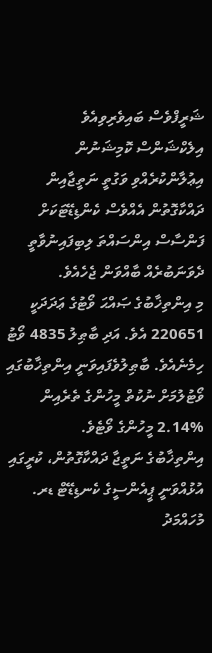ޝަރީފްވެސް ބައިވެރިވިއެވެ
އިލެކްޝަންސް ކޮމިޝަނުން  އިޢުލާންކުރެއްވި ވަގުތީ ނަތީޖާއިން ދައްކާގޮތުން އެއްވެސް ކެންޑިޑޭޓަކަށް ފަންސާސް އިންސައްތަ ލިބިފައިނުވާތީ ދެވަނަބުރެއް ބާއްވަން ޖެހެއެވެ.
މި އިންތިޚާބުގެ ޞައްޙަ ވޯޓުގެ ޢަދަދަކީ 220651 އެވެ. އަދި ބާޠިލު 4835 ވޯޓު ހިމެނެއެވެ. ބާޠިލުވެފައިވަނީ އިންތިޚާބުގައި ވޯޓުލުމަށް ނުކުތް މީހުންގެ ތެރެއިން %2.14 މީހުންގެ ވޯޓެވެ.
އިންތިޚާބުގެ ނަތީޖާ ދައްކާގޮތުން، ކުރީގައި އުޅުއްވަނީ ޕީއެންސީގެ ކެނޑިޑޭޓް ޑރ. މުހައްމަދު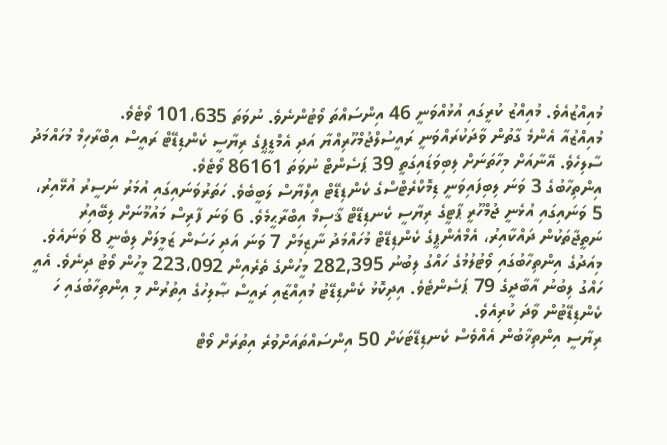މުއިއްޒުއެވެ. މުއިއްޒު ކުރީގައި އުޅުއްވަނީ 46 އިންސައްތަ ވޯޓުންނެވެ. ނުވަތަ 101،635 ވޯޓެވެ.
މުއިއްޒުއާ އެންމެ ގާތުން ވާދަކުރައްވަނީ ރައީސުލްޖުމްހޫރިއްޔާ އަދި އެމްޑީޕީގެ ރިޔާސީ ކެންޑިޑޭޓް ރައީސް އިބްރާހިމް މުހައްމަދު ސާލިހެވެ. އޭނާއަށް މިހާތަނަށް ލިބިވަޑައިގަތީ 39 ޕަސެންޓް ނުވަތަ 86161 ވޯޓެވެ.
އިންތިހާބުގެ 3 ވަނަ ލިބިފައިވަނީ ޑިމޮކްރެޓްސްގެ ކެންޑިޑޭޓް އިލްޔާސް ލަބީބެވެ. ހަތަރުވަނައިގައި އުމަރު ނަސީރު އުޅޭއިރު، 5 ވަނައިގައި އުޅެނީ ޖުމްހޫރީ ޕާޓީގެ ރިޔާސީ ކެނޑިޑޭޓް ޤާސިމް އިބްރާޙީމެވެ. 6 ވަނަ ފާރިސް މައުމޫނަށް ލިބޭއިރު ނަތީޖާތަކުން ދައްކާއިރު، އެމްއެންޕީގެ ކެންޑިޑޭޓް މުހައްމަދު ނާޒިމަށް 7 ވަނަ އަދި ހަސަން ޒަމީލަށް ލިބެނީ 8 ވަނައެވެ.
މިއަދުގެ އިންތިހާބުގައި ވޯޓުލުމުގެ ހައްގު ލިބުނު 282,395 މީހުންގެ ތެރެއިން 223،092 މީހުން ވޯޓު ދިނެވެ. އެއީ ހައްގު ލިބުނު އާބާދީގެ 79 ޕަސެންޓެވެ. އިދިކޮޅު ކެންޑިޑޭޓު މުއިއްޒާއި ރައީސް ޞާލިހުގެ އިތުރުން މި އިންތިހާބުގައި ހަ ކެންޑިޑޭޓުން ވާދަ ކުރިއެވެ.
ރިޔާސީ އިންތިޚާބުން އެއްވެސް ކެނޑިޑޭޓަކަށް 50 އިންސައްތައަށްވުރެ އިތުރަށް ވޯޓް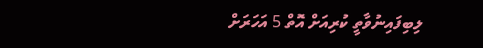ލިބިފައިނުވާތީ ކުރިއަށް އޮތް 5 އަހަރަށް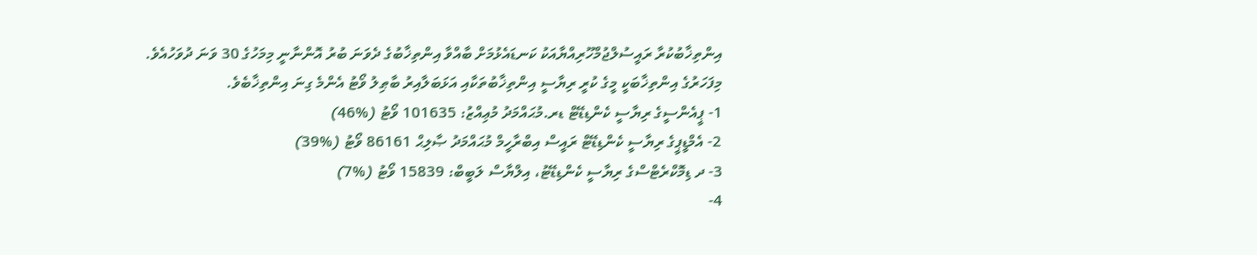އިންތިޚާބުކުރާ ރައީސުލްޖުމްހޫރިއްޔާއަކު ކަނޑައެޅުމަށް ބާއްވާ އިންތިޚާބުގެ ދެވަނަ ބުރު އޮންނާނީ މިމަހުގެ 30 ވަނަ ދުވަހުއެވެ.
މިފަހަރުގެ އިންތިޚާބަކީ މީގެ ކުރީ ރިޔާސީ އިންތިޚާބުތަކާއި އަޅަބަލާއިރު ބާޠިލު ވޯޓު އެންމެ ގިނަ އިންތިޚާބެވެ.
1- ޕީއެންސީގެ ރިޔާސީ ކެންޑިޑޭޓް ޑރ.މުޙައްމަދު މުޢިއްޒު: 101635 ވޯޓު (%46)
2- އެމްޑީޕީގެ ރިޔާސީ ކެންޑިޑޭޓް ރައީސް އިބްރާހީމް މުޙައްމަދު ޞާލިޙް 86161 ވޯޓު (%39)
3- ދ ޑިމޮކްރެޓްސްގެ ރިޔާސީ ކެންޑިޑޭޓު، އިލްޔާސް ލަބީބް: 15839 ވޯޓު (%7)
4-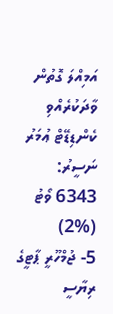އަމިއްލަ ގޮތުން ވާދަކުރެއްވި ކެންޑިޑޭޓް ޢުމަރު ނަސީރު: 6343 ވޯޓު (%2)
5- ޖުމްހޫރީ ޕާޓީގެ ރިޔާސީ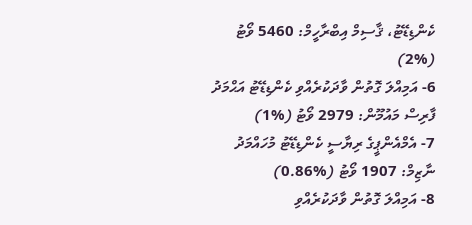ކެންޑިޑޭޓު، ޤާސިމް އިބްރާހީމް: 5460 ވޯޓު (%2)
6- އަމިއްލަ ގޮތުން ވާދަކުރެއްވި ކެންޑިޑޭޓު އަޙްމަދު ފާރިސް މައުމޫން: 2979 ވޯޓު (%1)
7- އެމްއެންޕީގެ ރިޔާސީ ކެންޑިޑޭޓު މުހައްމަދު ނާޒިމް: 1907 ވޯޓު (%0.86)
8- އަމިއްލަ ގޮތުން ވާދަކުރެއްވި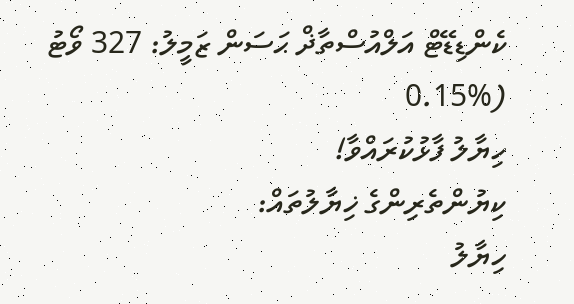ކެންޑިޑޭޓް އަލްއުސްތާޛް ޙަސަން ޒަމީލު: 327 ވޯޓު (%0.15
ހިޔާލު ފާޅުކުރައްވާ!
ކިޔުންތެރިންގެ ޚިޔާލުތައް:
ހިޔާލު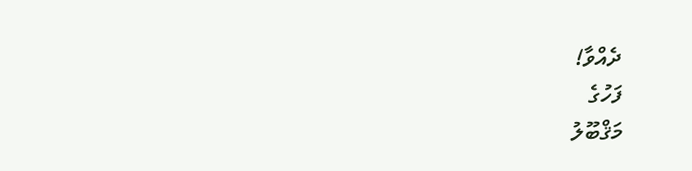ދެއްވާ!
ފަހުގެ
މަޤްބޫލު